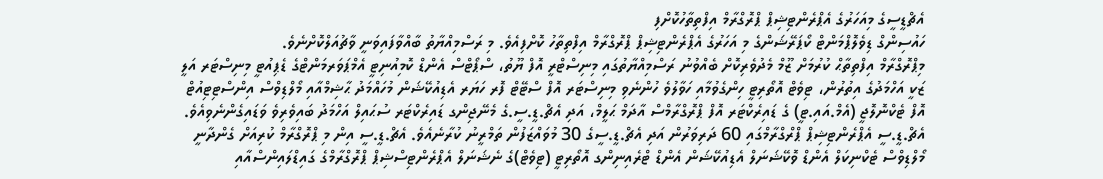އެޗްޑީސީގެ މިއަހަރުގެ އެޕްރެންޓިޝިޕް ޕްރޮގްރާމް އިފްތިތާހުކޮށްފި
ހައުސިންގް ޑިވެލޮޕްމަންޓް ކޯޕަރޭޝަންގެ މި އަހަރުގެ އެޕްރެންޓިޝިޕް ޕްރޮގްރާމް އިފްތިތާހު ކޮށްފިއެވެ. މި ރަސްމިއްޔާތު ބާއްވާފައިވަނީ ވާޗުއަލްކޮށްނެވެ.
މިޕްރޮގްރާމް އިފްތިތާޙް ކުރުމަށް ޒޫމް މެދުވެރިކޮށް ބެއްވުނު ރަސްމިއްޔާތުގައި މިނިސްޓްރީ އޮފް ޔޫތު، ސްޕޯޓްސް އެންޑް ކޮމިއުނިޓީ އެމްޕަވަރމަންޓްގެ ޑެޕިއުޓީ މިނިސްޓަރ އަލީ ޒަކީ އަހްމަދުގެ އިތުރުން، ޓިވެޓް އޮތޯރިޓީ ހިންގެވުމާއި ހަވާލުވެ ހުންނެވި މިނިސްޓަރ އޮފް ސްޓޭޓް ފޮރ ހަޔަރ އެޑިއުކޭޝަން މުހައްމަދު ޙާޝިމްއާއި މޯލްޑިވްސް އިންސްޓިޓިއުޓް އޮފް ޓެކްނޮލޮޖީ (އެމް.އައި.ޓީ) ގެ ޑައިރެކްޓަރ އޮފް ޕްރޮގްރާމްސް އާދަމް ޙަލީމް، އަދި އެޗް.ޑީ.ސީ.ގެ މެނޭޖިންގ ޑައިރެކްޓަރ ސުޙައިލް އަހްމަދު ބައިވެރިވެ ވަޑައިގެންނެވިއެވެ.
އެޗް.ޑީ.ސީ އެޕްރެންޓިޝިޕް ޕްރްގްރާމްގައި 60 ދަރިވަރުން އަދި އެޗް.ޑީ.ސީގެ 30 މުވައްޒަފުން ތަމްރީނު ކުރާނެއެވެ. އެޗް.ޑީ.ސީ އިން މި ޕްރޮގްރާމް ކުރިއަށް ގެންދާނީ މޯލްޑިވްސް ޓެކްނިކަލް އެންޑް ވޮކޭޝަނަލް އެޑިއުކޭޝަން އެންޑް ޓްރެއިނިންގ އޮތޯރިޓީ (ޓިވެޓް)ގެ ނެޝަނަލް އެޕްރެންޓިސްޝިޕް ޕްރޮގްރާމްގެ ގައިޑްލައިންސްއާއި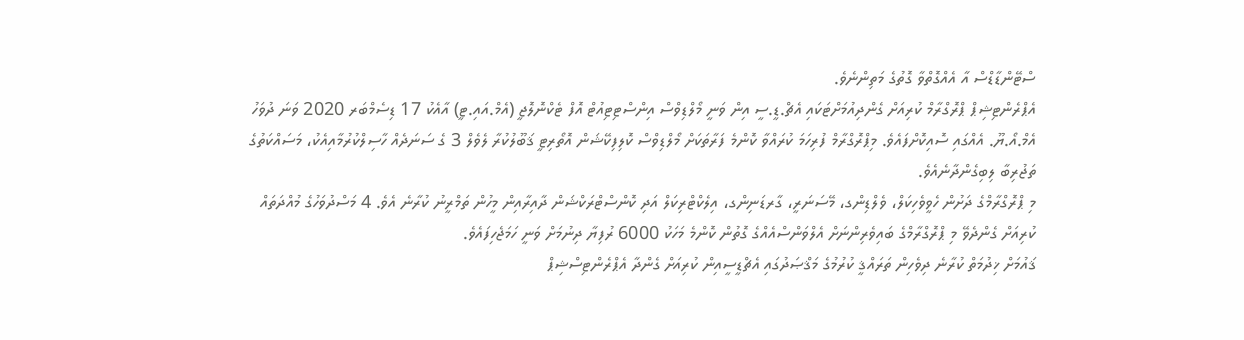ސްޓޭންޑާޑްސް އާ އެއްގޮތްވާ ގޮތުގެ މަތިންނެވެ.
އެޕްރެންޓިޝިޕް ޕްރޮގްރާމް ކުރިއަށް ގެންދިއުމަށްޓަކައި އެޗް.ޑީ.ސީ އިން ވަނީ މޯލްޑިވްސް އިންސްޓިޓިއުޓް އޮފް ޓެކްނޮލޮޖީ (އެމް.އައި.ޓީ) އާއެކު 17 ޑިސެމްބަރ 2020 ވަނަ ދުވަހު އެމް.އޯ.ޔޫ. އެއްގައި ސޮއިކޮށްފައެވެ. މިޕްރޮގްރާމް ފުރިހަމަ ކުރައްވާ ކޮންމެ ފަރާތަކަށް މޯލްޑިވްސް ކޮލިފިކޭޝަން އޮތޯރިޓީ ޤަބޫލުކުރާ ލެވެލް 3 ގެ ސަނަދެއް ހާސިލްކުރުމާއިއެކު، މަސައްކަތުގެ ތަޖުރިބާ ލިބިގެންދާނެއެވެ.
މި ޕްރޮގްރާމްގެ ދަށުން ހެވީވެހިކަލް، ވެލްޑިންގ، މޭސަނަރީ، ގާރޑަނިންގ، އިލެކްޓްރިކަލް އަދި ކޮންސްޓްރަކްޝަން ދާއިރާއިން މީހުން ތަމްރީނު ކުރާނެ އެވެ. 4 މަސްދުވަހުގެ މުއްދަތައް ކުރިއަށް ގެންދެވޭ މި ޕްރޮގްރާމްގެ ބައިވެރިންނަށް އެލްވަންސްއެއްގެ ގޮތުން ކޮންމެ މަހަކު 6000 ރުފިޔާ ދިނުމަށް ވަނީ ހަމަޖެހިފައެވެ.
ޤައުމަށް ޚިދުމަތް ކުރާނެ ދިވެހިން ތަރައްޤީ ކުރުމުގެ މަޤްޞަދުގައި އެޗްޑީސީއިން ކުރިއަށް ގެންދާ އެޕްރެންޓިސްޝިޕް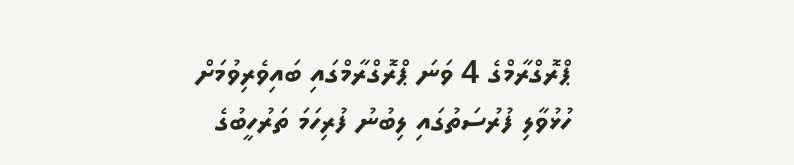ޕްރޮގްރާމްގެ 4 ވަނަ ޕްރޮގްރާމްގައި ބައިވެރިވުމަށް ހުޅުވާލި ފުރުސަތުގައި ލިބުނު ފުރިހަމަ ތަރުހީބުގެ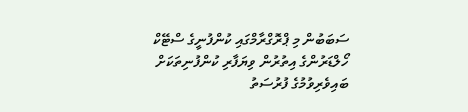ސަބަބުން މި ޕްރޮގްރާމްގައި ކުންފުނީގެ ސްޓޭކް ހޯލްޑަރުންގެ އިތުރުން ވިޔަފާރި ކުންފުނިތަކަށް ބައިވެރިވުމުގެ ފުރުސަތު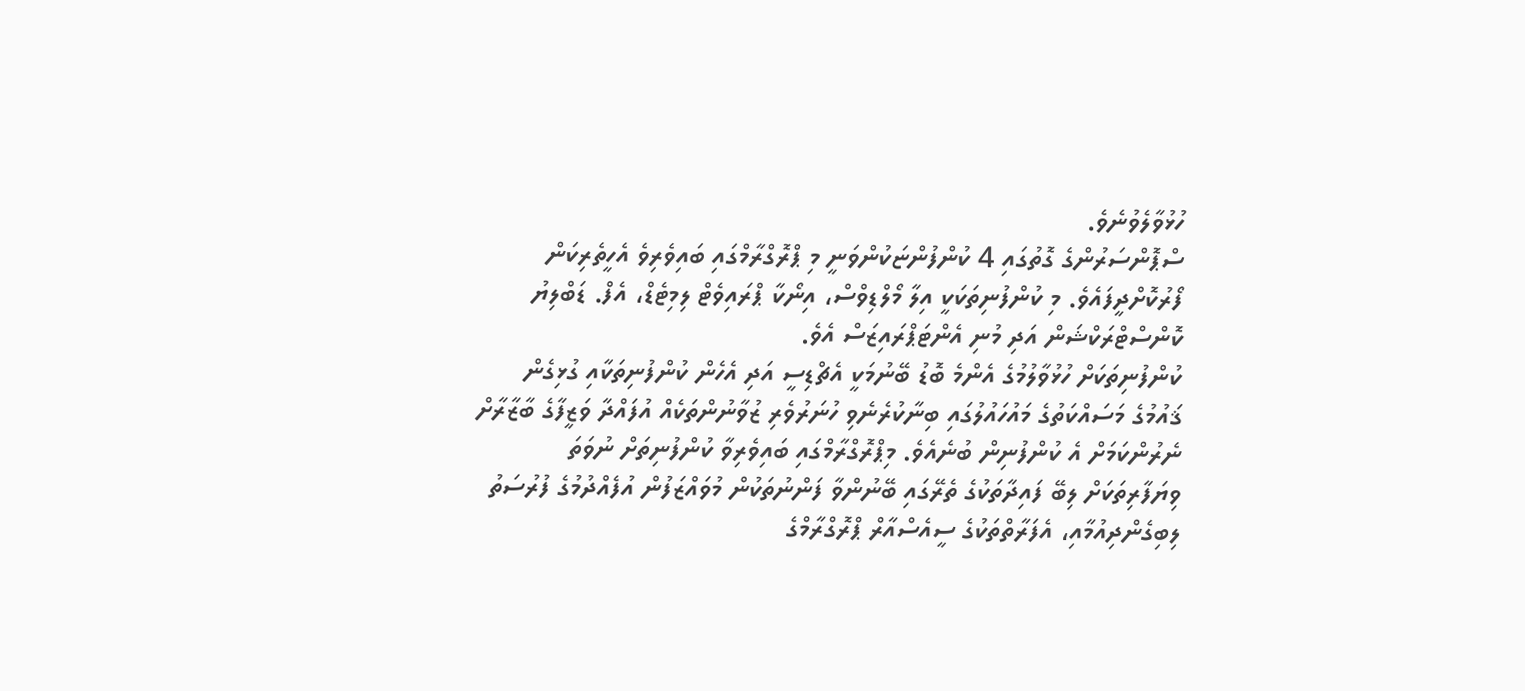ހުޅުވާލެވުނެވެ.
ސްޕޮންސަރުންގެ ގޮތުގައި 4 ކުންފުންޏަކުންވަނީ މި ޕްރޮގްރާމްގައި ބައިވެރިވެ އެހީތެރިކަން ފޯރުކޮށްދީފައެވެ. މި ކުންފުނިތަކަކީ އިލާ މޯލްޑިވްސް، އިނޯކާ ޕްރައިވެޓް ލިމިޓެޑް، އެފް. ޑަބްލިޔު ކޮންސްޓްރަކްޝަން އަދި މުނި އެންޓަޕްރައިޒަސް އެވެ.
ކުންފުނިތަކަށް ހުޅުވާލުމުގެ އެންމެ ބޮޑު ބޭނުމަކީ އެޗްޑިސީ އަދި އެހެން ކުންފުނިތަކާއި ގުޅިގެން ޤައުމުގެ މަސައްކަތުގެ މައުހައުލުގައި ބިނާކުރެނެވި ހުނަރުވެރި ޒުވާނުންތަކެއް އުފައްދާ ވަޒީފާގެ ބާޒާރާށް ނެރުންކަމަށް އެ ކުންފުނިން ބުނެއެވެ. މިޕްރޮގްރާމްގައި ބައިވެރިވާ ކުންފުނިތަށް ނުވަތަ ވިޔަފާރިތަކަށް ލިބޭ ފައިދާތަކުގެ ތެރޭގައި ބޭނުންވާ ފަންނުތަކުން މުވައްޒަފުން އުފެއްދުމުގެ ފުރުސަތު ލިބިގެންދިއުމާއި، އެފަރާތްތަކުގެ ސީއެސްއާރް ޕްރޮގްރާމްގެ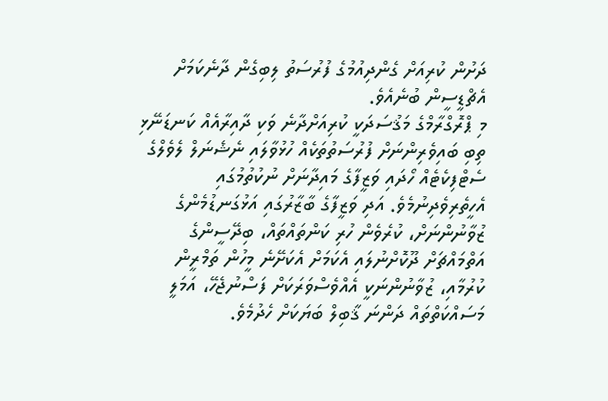ދަށުން ކުރިއަށް ގެންދިއުމުގެ ފުރުސަތު ލިބިގެން ދާނެކަމަށް އެޗްޑީސީން ބުނެއެވެ.
މި ޕްރޮގްރާމްގެ މަޤުސަދަކީ ކުރިއަށްދާނެ ވަކި ދާއިރާއެއް ކަނޑަނޭޅި ތިބި ބައިވެރިންނަށް ފުރުސަތުތަކެއް ހުޅުވާލައި ނެޝެނަލް ލެވެލްގެ ސެޓްފިކެޓެއް ހޯދައި ވަޒީފާގެ މައިދާނަށް ނުކުތުމުގައި އެހީތެރިވެދިނުމެވެ. އަދި ވަޒީފާގެ ބާޒާރުގައި އަޅުގަނޑުމެންގެ ޒުވާނުންނަށް، ކުރެވެން ހުރި ކަންތައްތައް، ބިދޭސީންގެ އަތްމައްޗަށް ދޫކޮށްނުލައި އެކަމަށް އެކަށޭނެ މީހުން ތަމްރީން ކުރުމާއި، ޒުވާނުންނަކީ އެއްވެސްވަރަކަށް ފަސްނުޖެހޭ، އަމަލީ މަސައްކަތްތައް ދަންނަ ޤާބިލް ބަޔަކަށް ހެދުމެވެ.